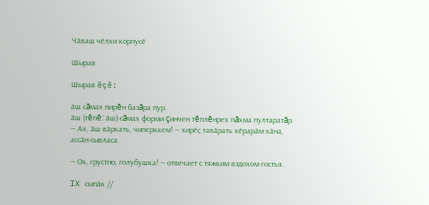Чӑваш чӗлхи корпусӗ

Шырав

Шырав ĕçĕ:

ӑш сăмах пирĕн базăра пур.
ӑш (тĕпĕ: ӑш) сăмах форми çинчен тĕплĕнрех пăхма пултаратăр.
— Ах, ӑш вӑркать, чиперккем! — хирӗҫ тавӑрать хӗрарӑм хӑна, ассӑн сывласа.

— Ох, грустно, голубушка! — отвечает с тяжким вздохом гостья.

IX сыпӑк //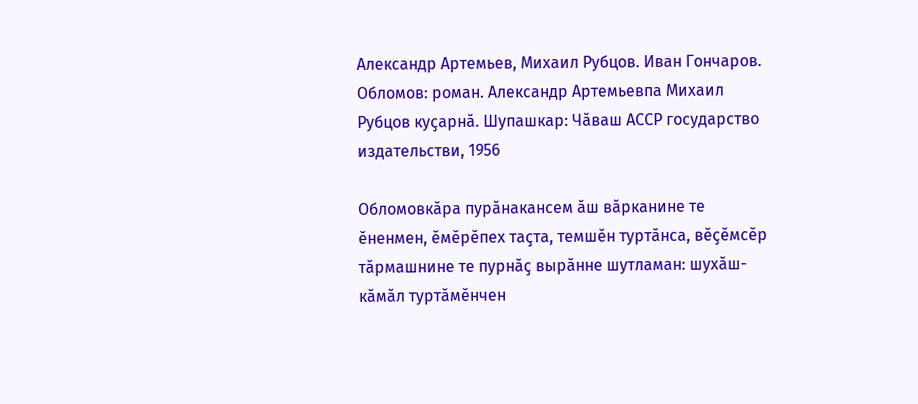Александр Артемьев, Михаил Рубцов. Иван Гончаров. Обломов: роман. Александр Артемьевпа Михаил Рубцов куҫарнӑ. Шупашкар: Чӑваш АССР государство издательстви, 1956

Обломовкӑра пурӑнакансем ӑш вӑрканине те ӗненмен, ӗмӗрӗпех таҫта, темшӗн туртӑнса, вӗҫӗмсӗр тӑрмашнине те пурнӑҫ вырӑнне шутламан: шухӑш-кӑмӑл туртӑмӗнчен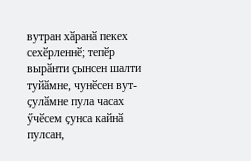вутран хӑранӑ пекех сехӗрленнӗ; тепӗр вырӑнти ҫынсен шалти туйӑмне, чунӗсен вут-ҫулӑмне пула часах ӳчӗсем ҫунса кайнӑ пулсан,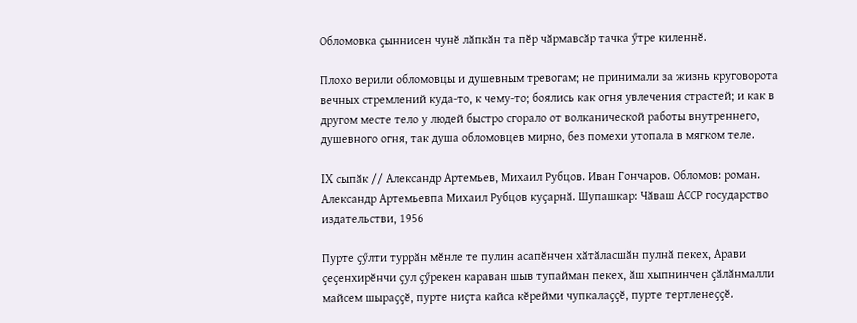Обломовка ҫыннисен чунӗ лӑпкӑн та пӗр чӑрмавсӑр тачка ӳтре киленнӗ.

Плохо верили обломовцы и душевным тревогам; не принимали за жизнь круговорота вечных стремлений куда-то, к чему-то; боялись как огня увлечения страстей; и как в другом месте тело у людей быстро сгорало от волканической работы внутреннего, душевного огня, так душа обломовцев мирно, без помехи утопала в мягком теле.

IX сыпӑк // Александр Артемьев, Михаил Рубцов. Иван Гончаров. Обломов: роман. Александр Артемьевпа Михаил Рубцов куҫарнӑ. Шупашкар: Чӑваш АССР государство издательстви, 1956

Пурте ҫӳлти туррӑн мӗнле те пулин асапӗнчен хӑтӑласшӑн пулнӑ пекех, Арави ҫеҫенхирӗнчи ҫул ҫӳрекен караван шыв тупайман пекех, ӑш хыпнинчен ҫӑлӑнмалли майсем шыраҫҫӗ, пурте ниҫта кайса кӗрейми чупкалаҫҫӗ, пурте тертленеҫҫӗ.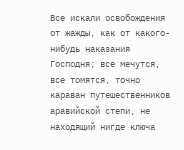Все искали освобождения от жажды, как от какого-нибудь наказания Господня; все мечутся, все томятся, точно караван путешественников аравийской степи, не находящий нигде ключа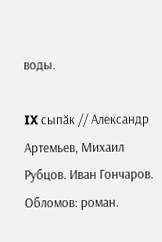воды.

IX сыпӑк // Александр Артемьев, Михаил Рубцов. Иван Гончаров. Обломов: роман.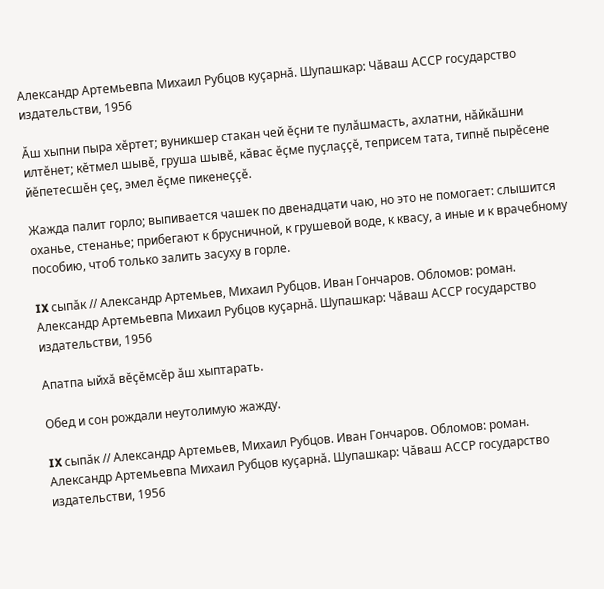Александр Артемьевпа Михаил Рубцов куҫарнӑ. Шупашкар: Чӑваш АССР государство издательстви, 1956

Ӑш хыпни пыра хӗртет; вуникшер стакан чей ӗҫни те пулӑшмасть, ахлатни, нӑйкӑшни илтӗнет; кӗтмел шывӗ, груша шывӗ, кӑвас ӗҫме пуҫлаҫҫӗ, теприсем тата, типнӗ пырӗсене йӗпетесшӗн ҫеҫ, эмел ӗҫме пикенеҫҫӗ.

Жажда палит горло; выпивается чашек по двенадцати чаю, но это не помогает: слышится оханье, стенанье; прибегают к брусничной, к грушевой воде, к квасу, а иные и к врачебному пособию, чтоб только залить засуху в горле.

IX сыпӑк // Александр Артемьев, Михаил Рубцов. Иван Гончаров. Обломов: роман. Александр Артемьевпа Михаил Рубцов куҫарнӑ. Шупашкар: Чӑваш АССР государство издательстви, 1956

Апатпа ыйхӑ вӗҫӗмсӗр ӑш хыптарать.

Обед и сон рождали неутолимую жажду.

IX сыпӑк // Александр Артемьев, Михаил Рубцов. Иван Гончаров. Обломов: роман. Александр Артемьевпа Михаил Рубцов куҫарнӑ. Шупашкар: Чӑваш АССР государство издательстви, 1956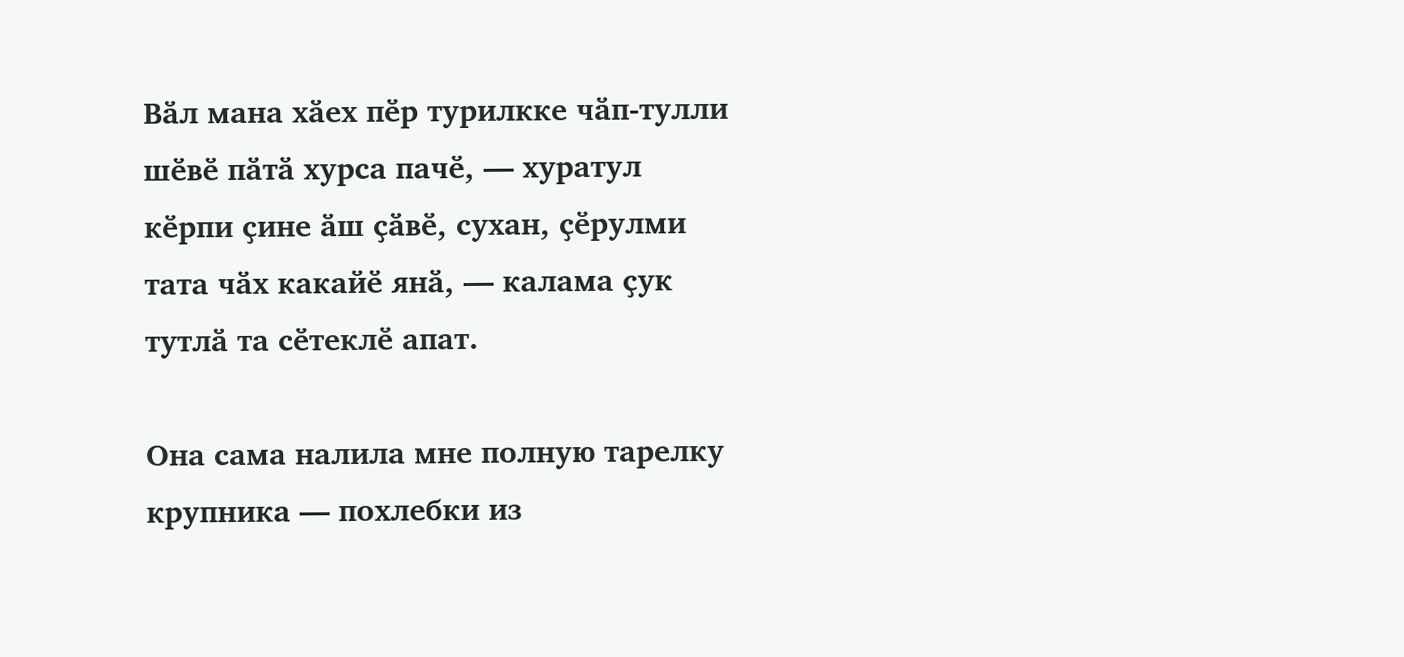Вӑл мана хӑех пӗр турилкке чӑп-тулли шӗвӗ пӑтӑ хурса пачӗ, — хуратул кӗрпи ҫине ӑш ҫӑвӗ, сухан, ҫӗрулми тата чӑх какайӗ янӑ, — калама ҫук тутлӑ та сӗтеклӗ апат.

Она сама налила мне полную тарелку крупника — похлебки из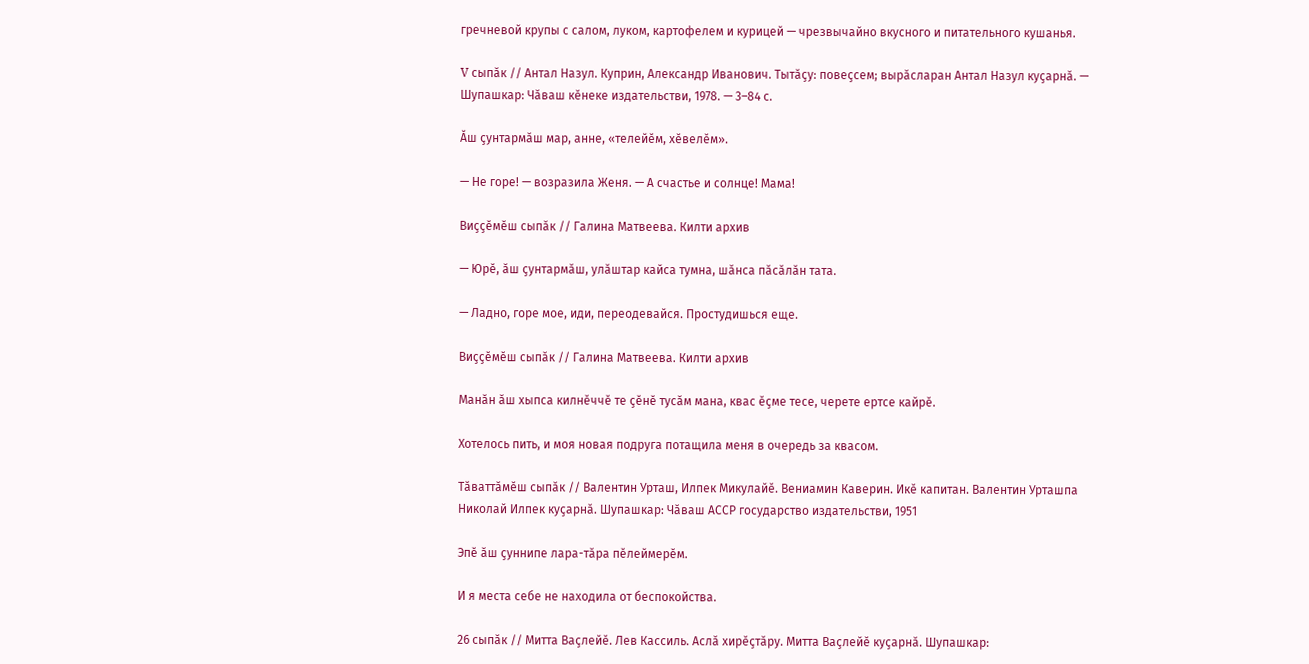гречневой крупы с салом, луком, картофелем и курицей — чрезвычайно вкусного и питательного кушанья.

V сыпӑк // Антал Назул. Куприн, Александр Иванович. Тытӑҫу: повеҫсем; вырӑсларан Антал Назул куҫарнӑ. — Шупашкар: Чӑваш кӗнеке издательстви, 1978. — 3–84 с.

Ӑш ҫунтармӑш мар, анне, «телейӗм, хӗвелӗм».

— Не горе! — возразила Женя. — А счастье и солнце! Мама!

Виҫҫӗмӗш сыпӑк // Галина Матвеева. Килти архив

— Юрӗ, ӑш ҫунтармӑш, улӑштар кайса тумна, шӑнса пӑсӑлӑн тата.

— Ладно, горе мое, иди, переодевайся. Простудишься еще.

Виҫҫӗмӗш сыпӑк // Галина Матвеева. Килти архив

Манӑн ӑш хыпса килнӗччӗ те ҫӗнӗ тусӑм мана, квас ӗҫме тесе, черете ертсе кайрӗ.

Хотелось пить, и моя новая подруга потащила меня в очередь за квасом.

Тӑваттӑмӗш сыпӑк // Валентин Урташ, Илпек Микулайӗ. Вениамин Каверин. Икӗ капитан. Валентин Урташпа Николай Илпек куҫарнӑ. Шупашкар: Чӑваш АССР государство издательстви, 1951

Эпӗ ӑш ҫуннипе лара-тӑра пӗлеймерӗм.

И я места себе не находила от беспокойства.

26 сыпӑк // Митта Ваҫлейӗ. Лев Кассиль. Аслӑ хирӗҫтӑру. Митта Ваҫлейӗ куҫарнӑ. Шупашкар: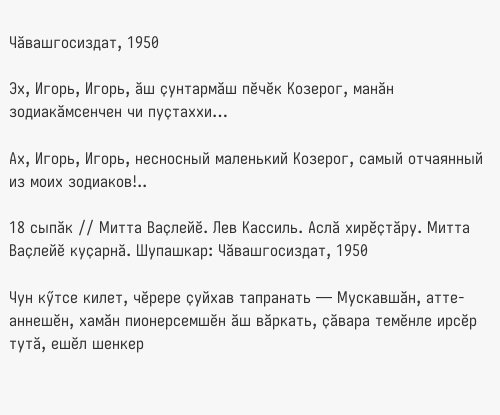Чӑвашгосиздат, 1950

Эх, Игорь, Игорь, ӑш ҫунтармӑш пӗчӗк Козерог, манӑн зодиакӑмсенчен чи пуҫтаххи…

Ах, Игорь, Игорь, несносный маленький Козерог, самый отчаянный из моих зодиаков!..

18 сыпӑк // Митта Ваҫлейӗ. Лев Кассиль. Аслӑ хирӗҫтӑру. Митта Ваҫлейӗ куҫарнӑ. Шупашкар: Чӑвашгосиздат, 1950

Чун кӳтсе килет, чӗрере ҫуйхав тапранать — Мускавшӑн, атте-аннешӗн, хамӑн пионерсемшӗн ӑш вӑркать, ҫӑвара темӗнле ирсӗр тутӑ, ешӗл шенкер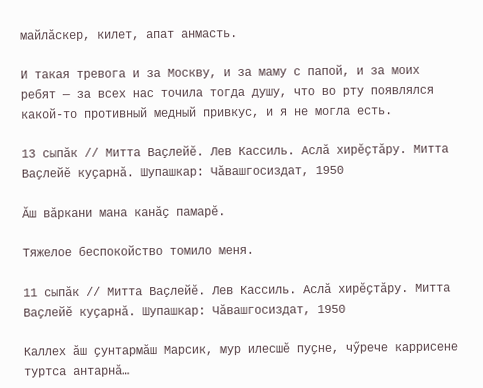майлӑскер, килет, апат анмасть.

И такая тревога и за Москву, и за маму с папой, и за моих ребят — за всех нас точила тогда душу, что во рту появлялся какой-то противный медный привкус, и я не могла есть.

13 сыпӑк // Митта Ваҫлейӗ. Лев Кассиль. Аслӑ хирӗҫтӑру. Митта Ваҫлейӗ куҫарнӑ. Шупашкар: Чӑвашгосиздат, 1950

Ӑш вӑркани мана канӑҫ памарӗ.

Тяжелое беспокойство томило меня.

11 сыпӑк // Митта Ваҫлейӗ. Лев Кассиль. Аслӑ хирӗҫтӑру. Митта Ваҫлейӗ куҫарнӑ. Шупашкар: Чӑвашгосиздат, 1950

Каллех ӑш ҫунтармӑш Марсик, мур илесшӗ пуҫне, чӳрече каррисене туртса антарнӑ…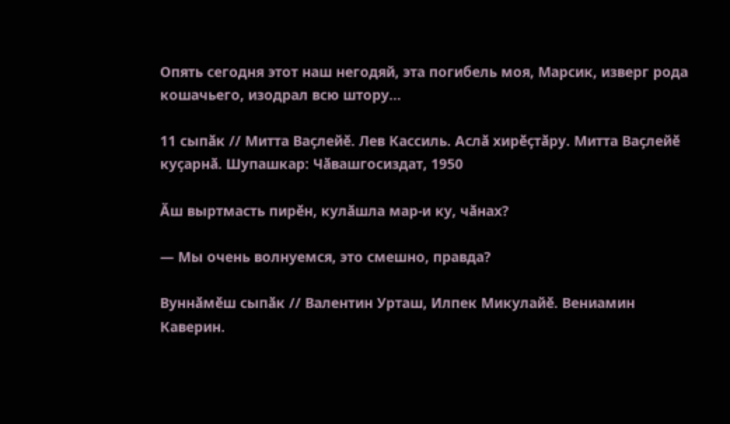Опять сегодня этот наш негодяй, эта погибель моя, Марсик, изверг рода кошачьего, изодрал всю штору…

11 сыпӑк // Митта Ваҫлейӗ. Лев Кассиль. Аслӑ хирӗҫтӑру. Митта Ваҫлейӗ куҫарнӑ. Шупашкар: Чӑвашгосиздат, 1950

Ӑш выртмасть пирӗн, кулӑшла мар-и ку, чӑнах?

— Мы очень волнуемся, это смешно, правда?

Вуннӑмӗш сыпӑк // Валентин Урташ, Илпек Микулайӗ. Вениамин Каверин.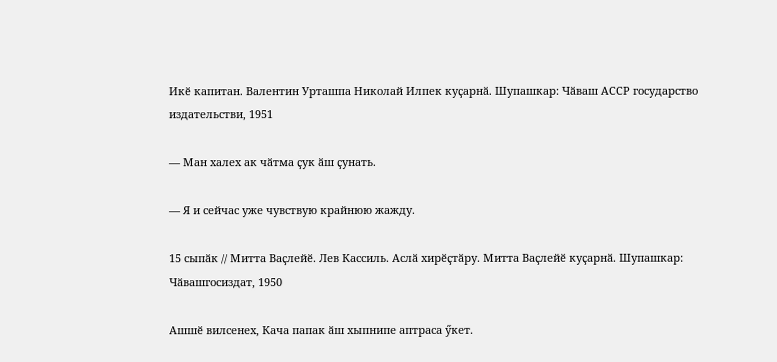Икӗ капитан. Валентин Урташпа Николай Илпек куҫарнӑ. Шупашкар: Чӑваш АССР государство издательстви, 1951

— Ман халех ак чӑтма ҫук ӑш ҫунать.

— Я и сейчас уже чувствую крайнюю жажду.

15 сыпӑк // Митта Ваҫлейӗ. Лев Кассиль. Аслӑ хирӗҫтӑру. Митта Ваҫлейӗ куҫарнӑ. Шупашкар: Чӑвашгосиздат, 1950

Ашшӗ вилсенех, Кача папак ӑш хыпнипе аптраса ӳкет.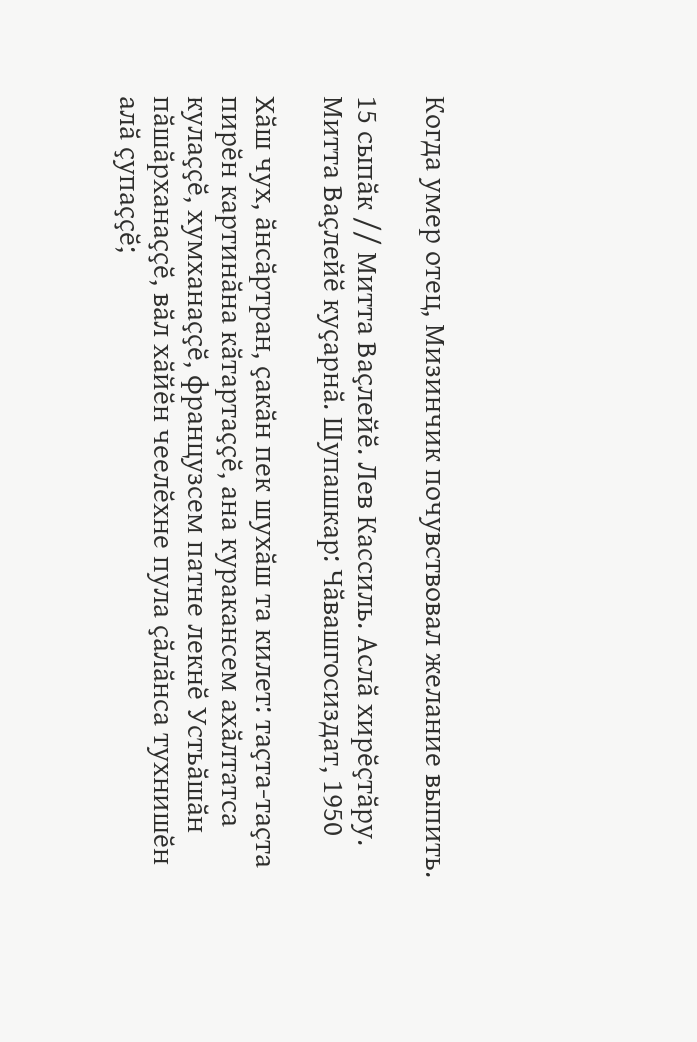Когда умер отец, Мизинчик почувствовал желание выпить.

15 сыпӑк // Митта Ваҫлейӗ. Лев Кассиль. Аслӑ хирӗҫтӑру. Митта Ваҫлейӗ куҫарнӑ. Шупашкар: Чӑвашгосиздат, 1950

Хӑш чух, ӑнсӑртран, ҫакӑн пек шухӑш та килет: таҫта-таҫта пирӗн картинӑна кӑтартаҫҫӗ, ана куракансем ахӑлтатса кулаҫҫӗ, хумханаҫҫӗ, французсем патне лекнӗ Устьӑшӑн пӑшӑрханаҫҫӗ, вӑл хӑйӗн чеелӗхне пула ҫӑлӑнса тухнишӗн алӑ ҫупаҫҫӗ;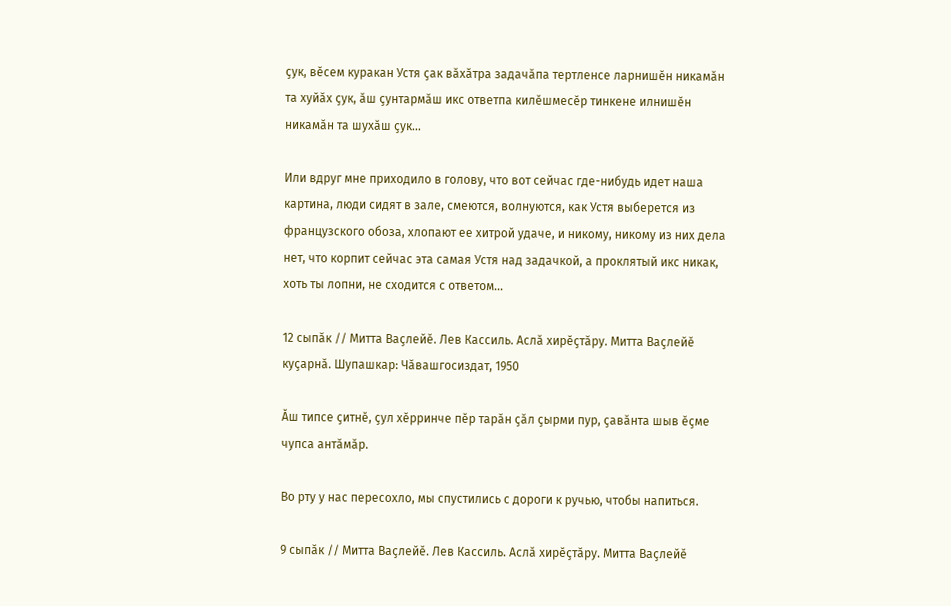ҫук, вӗсем куракан Устя ҫак вӑхӑтра задачӑпа тертленсе ларнишӗн никамӑн та хуйӑх ҫук, ӑш ҫунтармӑш икс ответпа килӗшмесӗр тинкене илнишӗн никамӑн та шухӑш ҫук…

Или вдруг мне приходило в голову, что вот сейчас где-нибудь идет наша картина, люди сидят в зале, смеются, волнуются, как Устя выберется из французского обоза, хлопают ее хитрой удаче, и никому, никому из них дела нет, что корпит сейчас эта самая Устя над задачкой, а проклятый икс никак, хоть ты лопни, не сходится с ответом…

12 сыпӑк // Митта Ваҫлейӗ. Лев Кассиль. Аслӑ хирӗҫтӑру. Митта Ваҫлейӗ куҫарнӑ. Шупашкар: Чӑвашгосиздат, 1950

Ӑш типсе ҫитнӗ, ҫул хӗрринче пӗр тарӑн ҫӑл ҫырми пур, ҫавӑнта шыв ӗҫме чупса антӑмӑр.

Во рту у нас пересохло, мы спустились с дороги к ручью, чтобы напиться.

9 сыпӑк // Митта Ваҫлейӗ. Лев Кассиль. Аслӑ хирӗҫтӑру. Митта Ваҫлейӗ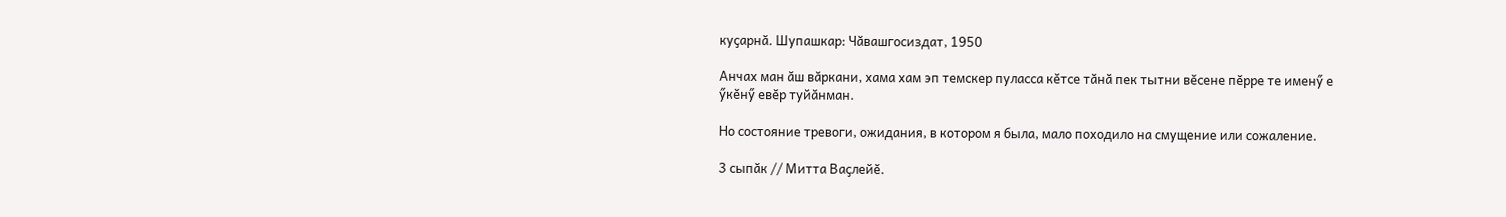куҫарнӑ. Шупашкар: Чӑвашгосиздат, 1950

Анчах ман ӑш вӑркани, хама хам эп темскер пуласса кӗтсе тӑнӑ пек тытни вӗсене пӗрре те именӳ е ӳкӗнӳ евӗр туйӑнман.

Но состояние тревоги, ожидания, в котором я была, мало походило на смущение или сожаление.

3 сыпӑк // Митта Ваҫлейӗ.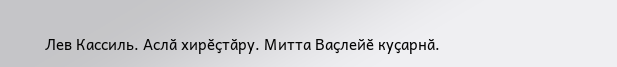Лев Кассиль. Аслӑ хирӗҫтӑру. Митта Ваҫлейӗ куҫарнӑ.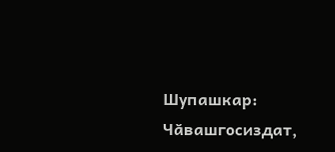Шупашкар: Чӑвашгосиздат,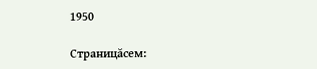1950

Страницăсем: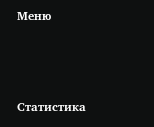Меню



Статистика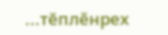...тĕплӗнрех